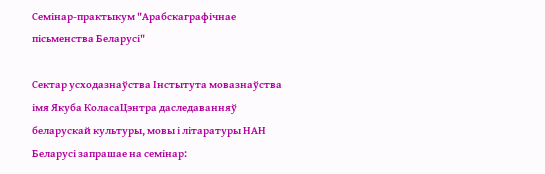Семінар-практыкум "Арабскаграфічнае пісьменства Беларусі"

Сектар усходазнаўства Інстытута мовазнаўства імя Якуба КоласаЦэнтра даследаванняў беларускай культуры, мовы і літаратуры НАН Беларусі запрашае на семінар: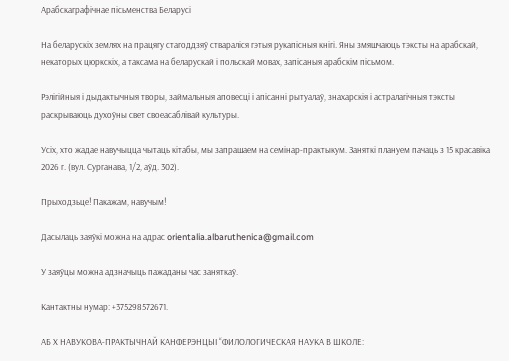Арабскаграфічнае пісьменства Беларусі

На беларускіх землях на працягу стагоддзяў ствараліся гэтыя рукапісныя кнігі. Яны змяшчаюць тэксты на арабскай, некаторых цюркскіх, а таксама на беларускай і польскай мовах, запісаныя арабскім пісьмом.

Рэлігійныя і дыдактычныя творы, займальныя аповесці і апісанні рытуалаў, знахарскія і астралагічныя тэксты раскрываюць духоўны свет своеасаблівай культуры.

Усіх, хто жадае навучыцца чытаць кітабы, мы запрашаем на семінар-практыкум. Заняткі плануем пачаць з 15 красавіка 2026 г. (вул. Сурганава, 1/2, аўд. 302).

Прыходзьце! Пакажам, навучым!

Дасылаць заяўкі можна на адрас orientalia.albaruthenica@gmail.com

У заяўцы можна адзначыць пажаданы час заняткаў.

Кантактны нумар: +375298572671.

АБ Х НАВУКОВА-ПРАКТЫЧНАЙ КАНФЕРЭНЦЫІ “ФИЛОЛОГИЧЕСКАЯ НАУКА В ШКОЛЕ: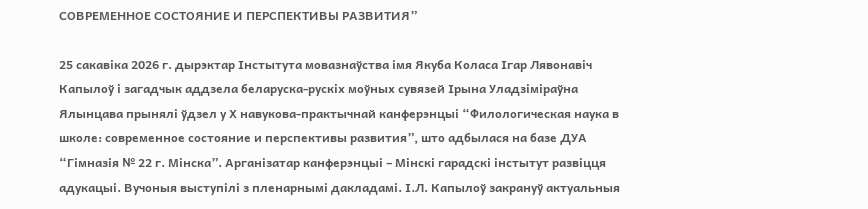СОВРЕМЕННОЕ СОСТОЯНИЕ И ПЕРСПЕКТИВЫ РАЗВИТИЯ”

25 сакавіка 2026 г. дырэктар Інстытута мовазнаўства імя Якуба Коласа Ігар Лявонавіч Капылоў і загадчык аддзела беларуска-рускіх моўных сувязей Ірына Уладзіміраўна Ялынцава прынялі ўдзел у Х навукова-практычнай канферэнцыі “Филологическая наука в школе: современное состояние и перспективы развития”, што адбылася на базе ДУА “Гімназія № 22 г. Мінска”. Арганізатар канферэнцыі – Мінскі гарадскі інстытут развіцця адукацыі. Вучоныя выступілі з пленарнымі дакладамі. І.Л. Капылоў закрануў актуальныя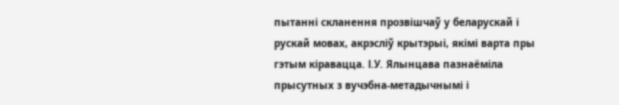пытанні скланення прозвішчаў у беларускай і рускай мовах, акрэсліў крытэрыі, якімі варта пры гэтым кіравацца. І.У. Ялынцава пазнаёміла прысутных з вучэбна-метадычнымі і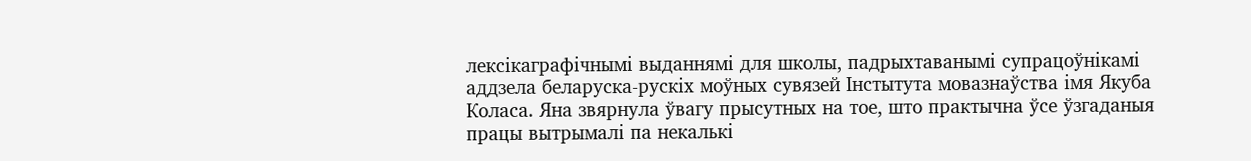лексікаграфічнымі выданнямі для школы, падрыхтаванымі супрацоўнікамі аддзела беларуска-рускіх моўных сувязей Інстытута мовазнаўства імя Якуба Коласа. Яна звярнула ўвагу прысутных на тое, што практычна ўсе ўзгаданыя працы вытрымалі па некалькі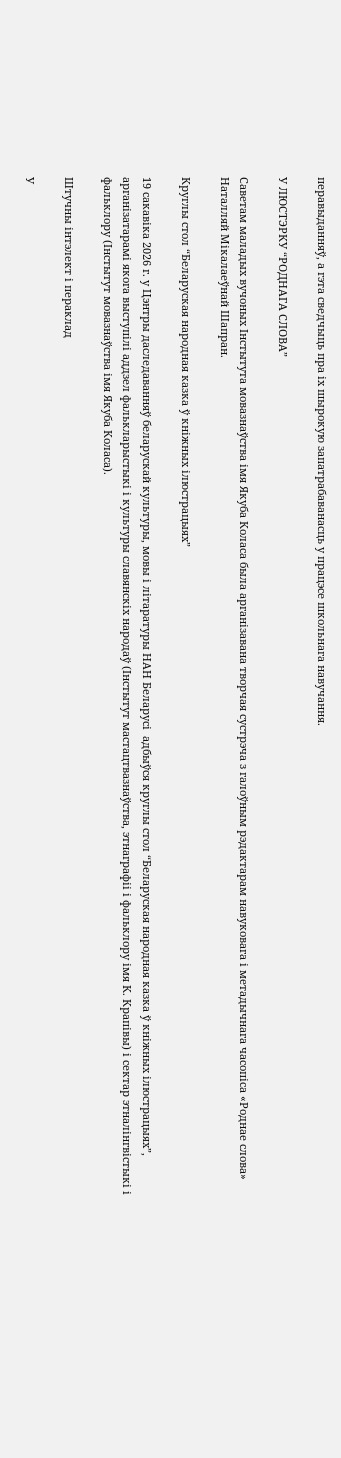перавыданняў, а гэта сведчыць пра іх шырокую запатрабаванасць у працэсе школьнага навучання.

У ЛЮСТЭРКУ “РОДНАГА СЛОВА”

Саветам маладых вучоных Інстытута мовазнаўства імя Якуба Коласа была арганізавана творчая сустрэча з галоўным рэдактарам навуковага і метадычнага часопіса «Роднае слова» Наталляй Мікалаеўнай Шапран.

Круглы стол “Беларуская народная казка ў кніжных ілюстрацыях”

19 сакавіка 2026 г. у Цэнтры даследаванняў беларускай культуры, мовы і літаратуры НАН Беларусі  адбыўся круглы стол “Беларуская народная казка ў кніжных ілюстрацыях”, арганізатарамі якога выступілі аддзел фалькларыстыкі і культуры славянскіх народаў (Інстытут мастацтвазнаўства, этнаграфіі і фальклору імя К. Крапівы) і сектар этналінгвістыкі і фальклору (Інстытут мовазнаўства імя Якуба Коласа).

Штучны інтэлект і пераклад

У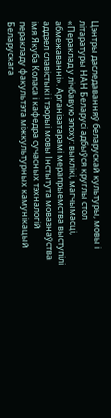Цэнтры даследаванняў беларускай культуры, мовы і літаратуры НАН Беларусі адбыўся круглы стол «Пераклад у лічбавую эпоху: выклікі, магчымасці, абмежаванні». Арганізатарамі мерапрыемства выступілі аддзел славістыкі і тэорыі мовы Інстытута мовазнаўства імя Якуба Коласа і кафедра сучасных тэхналогій перакладу факультэта міжкультурных камунікацый Беларускага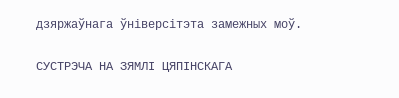дзяржаўнага ўніверсітэта замежных моў.

СУСТРЭЧА НА ЗЯМЛІ ЦЯПІНСКАГА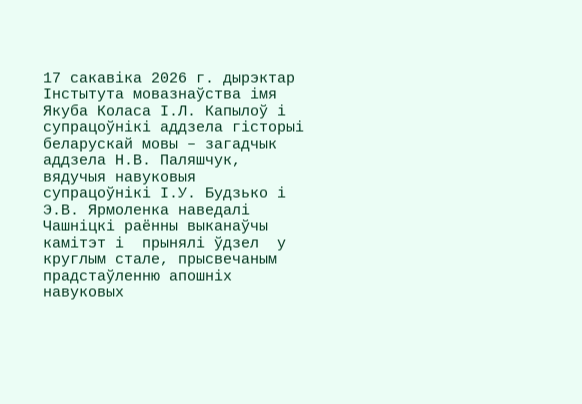17 сакавіка 2026 г. дырэктар Інстытута мовазнаўства імя Якуба Коласа І.Л. Капылоў і супрацоўнікі аддзела гісторыі беларускай мовы – загадчык аддзела Н.В. Паляшчук, вядучыя навуковыя супрацоўнікі І.У. Будзько і Э.В. Ярмоленка наведалі Чашніцкі раённы выканаўчы камітэт і  прынялі ўдзел  у  круглым стале, прысвечаным прадстаўленню апошніх навуковых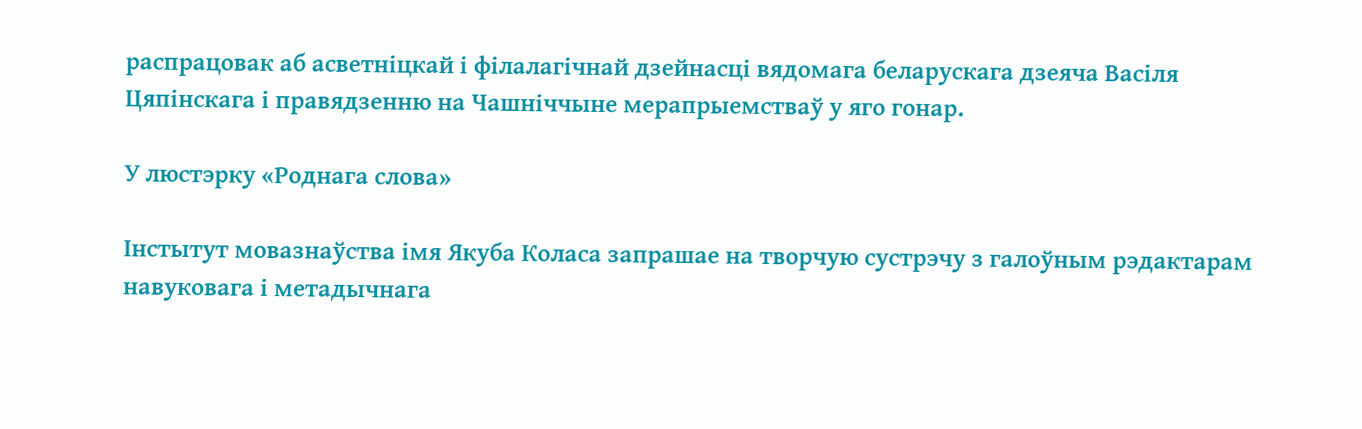распрацовак аб асветніцкай і філалагічнай дзейнасці вядомага беларускага дзеяча Васіля Цяпінскага і правядзенню на Чашніччыне мерапрыемстваў у яго гонар.

У люстэрку «Роднага слова»

Інстытут мовазнаўства імя Якуба Коласа запрашае на творчую сустрэчу з галоўным рэдактарам навуковага і метадычнага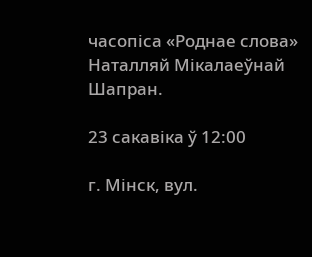часопіса «Роднае слова» Наталляй Мікалаеўнай Шапран.

23 сакавіка ў 12:00

г. Мінск, вул.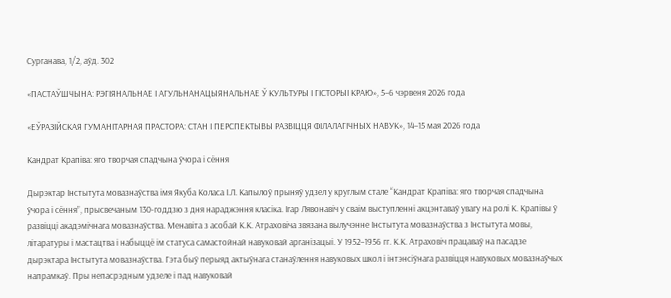Сурганава, 1/2, аўд. 302

«ПАСТАЎШЧЫНА: РЭГІЯНАЛЬНАЕ І АГУЛЬНАНАЦЫЯНАЛЬНАЕ Ў КУЛЬТУРЫ І ГІСТОРЫІ КРАЮ», 5–6 чэрвеня 2026 года

«ЕЎРАЗІЙСКАЯ ГУМАНІТАРНАЯ ПРАСТОРА: СТАН І ПЕРСПЕКТЫВЫ РАЗВІЦЦЯ ФІЛАЛАГІЧНЫХ НАВУК», 14–15 мая 2026 года

Кандрат Крапіва: яго творчая спадчына ўчора і сёння

Дырэктар Інстытута мовазнаўства імя Якуба Коласа І.Л. Капылоў прыняў удзел у круглым стале “Кандрат Крапіва: яго творчая спадчына ўчора і сёння”, прысвечаным 130-годдзю з дня нараджэння класіка. Ігар Лявонавіч у сваім выступленні акцэнтаваў увагу на ролі К. Крапівы ў развіцці акадэмічнага мовазнаўства. Менавіта з асобай К.К. Атраховіча звязана вылучэнне Інстытута мовазнаўства з Інстытута мовы, літаратуры і мастацтва і набыццё ім статуса самастойнай навуковай арганізацыі. У 1952–1956 гг. К.К. Атраховіч працаваў на пасадзе дырэктара Інстытута мовазнаўства. Гэта быў перыяд актыўнага станаўлення навуковых школ і інтэнсіўнага развіцця навуковых мовазнаўчых  напрамкаў. Пры непасрэдным удзеле і пад навуковай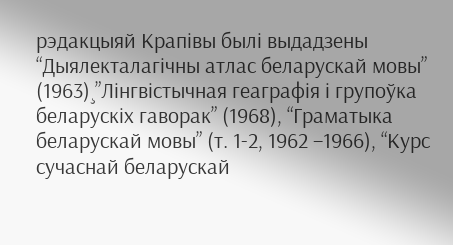рэдакцыяй Крапівы былі выдадзены “Дыялекталагічны атлас беларускай мовы” (1963)¸”Лінгвістычная геаграфія і групоўка беларускіх гаворак” (1968), “Граматыка беларускай мовы” (т. 1-2, 1962 –1966), “Курс сучаснай беларускай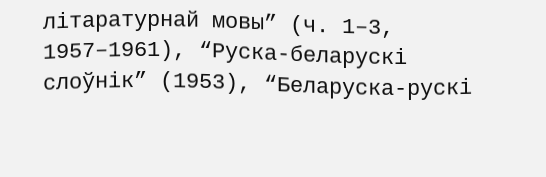літаратурнай мовы” (ч. 1–3, 1957–1961), “Руска-беларускі слоўнік” (1953), “Беларуска-рускі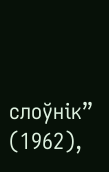слоўнік” (1962),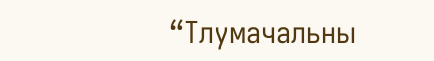“Тлумачальны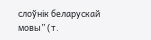слоўнік беларускай мовы” (т.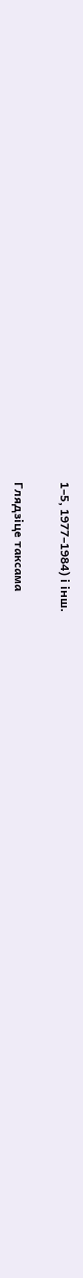1–5, 1977–1984) і інш.

Глядзіце таксама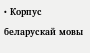• Корпус беларускай мовы